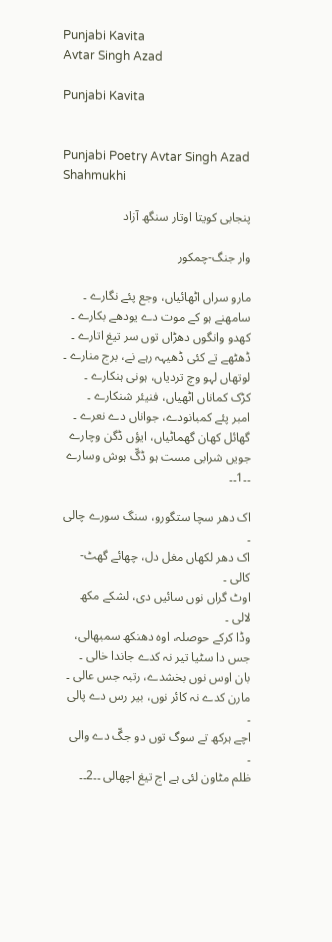Punjabi Kavita
Avtar Singh Azad

Punjabi Kavita


Punjabi Poetry Avtar Singh Azad Shahmukhi

پنجابی کویتا اوتار سنگھ آزاد

وار جنگ-چمکور

مارو سراں اٹھائیاں، وجع پئے نگارے ۔
سامھنے ہو کے موت دے یودھے بکارے ۔
کھدو وانگوں دھڑاں توں سر تیغ اتارے ۔
ڈھٹھے تے کئی ڈھیہہ رہے نے، برج منارے ۔
لوتھاں لہو وچ تردیاں، ہونی ہنکارے ۔
کڑک کماناں اٹھیاں، فنیئر شنکارے ۔
امبر پئے کمبانودے، جواناں دے نعرے ۔
گھائل کھان گھماٹیاں، ایؤں ڈگن وچارے
جویں شرابی مست ہو ڈگّ ہوش وسارے ۔۔1۔۔

اک دھر سچا ستگورو، سنگ سورے چالی ۔
اک دھر لکھاں مغل دل، چھائے گھٹ-کالی ۔
اوٹ گراں نوں سائیں دی، لشکے مکھ لالی ۔
وڈا کرکے حوصلہ، اوہ دھنکھ سمبھالی،
جس دا سٹیا تیر نہ کدے جاندا خالی ۔
بان اوس نوں بخشدے، رتبہ جس عالی ۔
مارن کدے نہ کائر نوں، بیر رس دے پالی ۔
اچے ہرکھ تے سوگ توں دو جگّ دے والی ۔
ظلم مٹاون لئی ہے اج تیغ اچھالی ۔۔2۔۔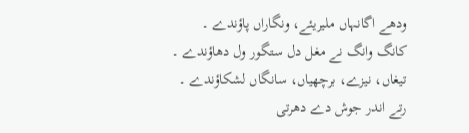ودھے اگانہاں ملیریئے، ونگاراں پاؤندے ۔
کانگ وانگ نے مغل دل ستگور ول دھاؤندے ۔
تیغاں، نیزے، برچھیاں، سانگاں لشکاؤندے ۔
رتے اندر جوش دے دھرتی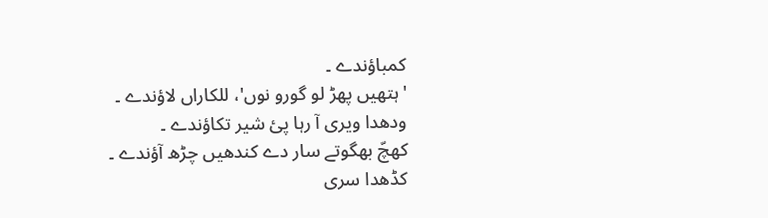کمباؤندے ۔
'ہتھیں پھڑ لو گورو نوں'، للکاراں لاؤندے ۔
ودھدا ویری آ رہا پئ شیر تکاؤندے ۔
کھچّ بھگوتے سار دے کندھیں چڑھ آؤندے ۔
کڈھدا سری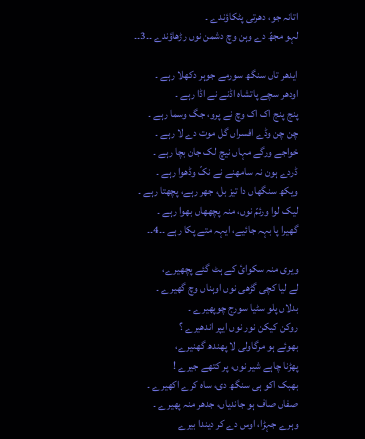اتانہ جو، دھرتی پٹکاؤندے ۔
لہو مجھّ دے وہن وچ دشمن نوں رڑھاؤندے ۔۔3۔۔

ایدھر تاں سنگھ سورمے جوہر دکھلا رہے ۔
اودھر سچے پاتشاہ اڈنے نے اڈا رہے ۔
پنج پنج اک اک وچ نے پرو، جگ وسما رہے ۔
چن چن وڈے افسراں گل موت دے لا رہے ۔
خواجے ورگے مہاں نیچ لک جان بچا رہے ۔
ڈردے ہون نہ سامھنے نے نکّ وڈھوا رہے ۔
ویکھ سنگھاں دا تیز بل، جھر رہے، پچھتا رہے ۔
لیک لوا ورئمّ نوں، منہ پچھھاں بھوا رہے ۔
گھیرا پا بہہ جائیے، ایہہ متے پکا رہے ۔۔4۔۔

ویری منہ سکوائ کے ہٹ گئے پچھیرے،
لے لیا کچی گڑھی نوں اوہناں وچ گھیرے ۔
بدلاں پلو سٹیا سورج چوپھیرے ۔
روکن کیکن نور نوں ایپر اندھیرے ؟
بھوئے ہو مرگاولی لا پھندھ گھنیرے،
پھڑنا چاہے شیر نوں، پر کتھے جیرے !
بھبک اکو ہی سنگھ دی، ساہ کرے اکھیرے ۔
صفاں صاف ہو جاندیاں، جدھر منہ پھیرے ۔
وہرے جہڑا، اوس دے کر دیندا بیرے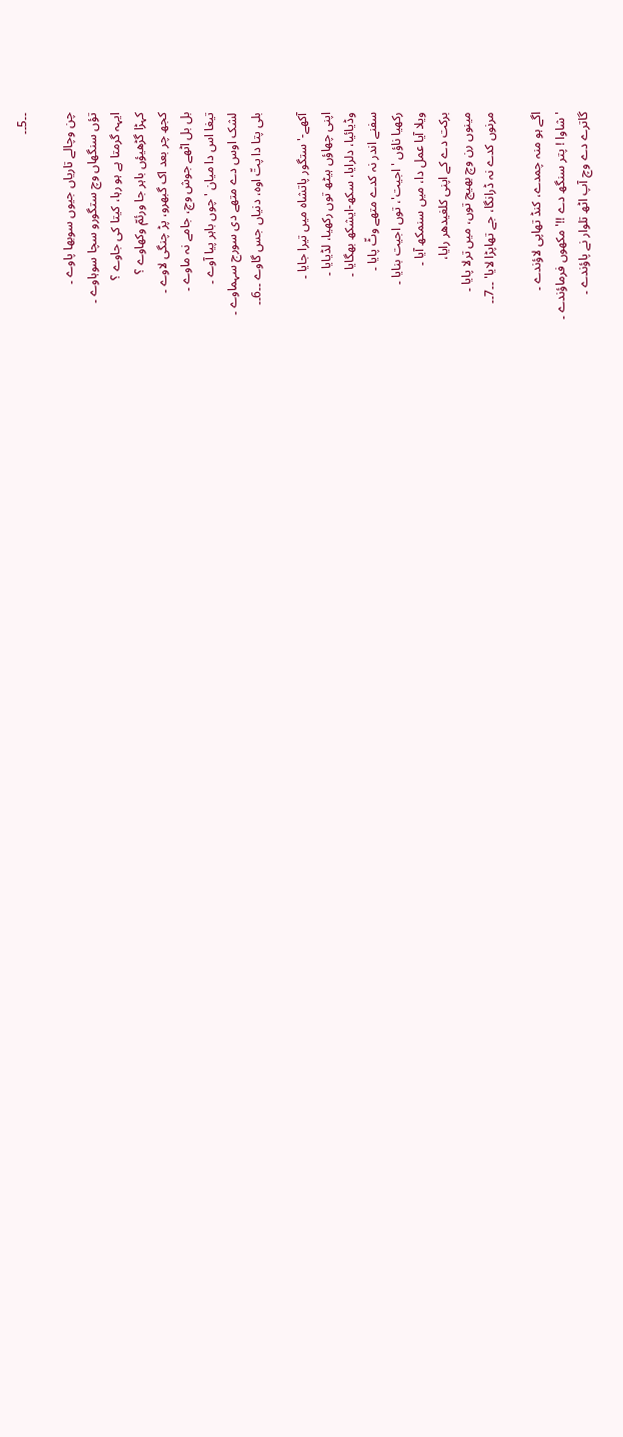۔۔5۔۔

چن وچالے تاریاں جیوں سوبھا پاوے ۔
تؤں سنگھاں وچ ستگورو سچا سوہاوے ۔
ایہہ گرمتا ہے ہو رہا، کیتا کی جاوے ؟
کہڑا گڑھیؤں باہر جا ورئمّ وکھاوے ؟
کجھ چر بعد اک گبھرو، پڑ چنگی لاوے ۔
بل بل اٹھے جوش وچ، جامے نہ ماوے ۔
تیغا اس دا میان 'چوں باہر پیا آوے ۔
لشک اوس دے متھے دی سورج سہماوے ۔
بلی پتا دا پتّ اوہ، دنیاں جس گاوے ۔۔6۔۔

آکھے-'ستگور پاتشاہ میں تیرا جایا ۔
اپنی چھاؤں ہیٹھ توں رکھیا، لڈیایا ۔
وڈیائیا، دلرایا، سکھ-ایشکھ بھگایا ۔
سفنے اندر نہ کدے متھے وٹّ پایا ۔
رکھیا ناؤں 'اجیت'، توں اجیت بنایا ۔
ویلا آیا عمل دا، میں سنمکھ آیا ۔
برکت دے کے اپنی کلغیدھر رایا،
مینوں رن وچ بھیج توں، میں ترلا پایا ۔
مرنوں کدے نہ ڈرانگا، جے تھاپڑا لایا' ۔۔7۔۔

اگے ہو منہ چمدے، کنڈ تھاپی لاؤندے ۔
'شاوا ! پتر سنگھ دے !!' مکھوں فرماؤندے ۔
گاترے دے وچ آپ اٹھ تلوار نے پاؤندے ۔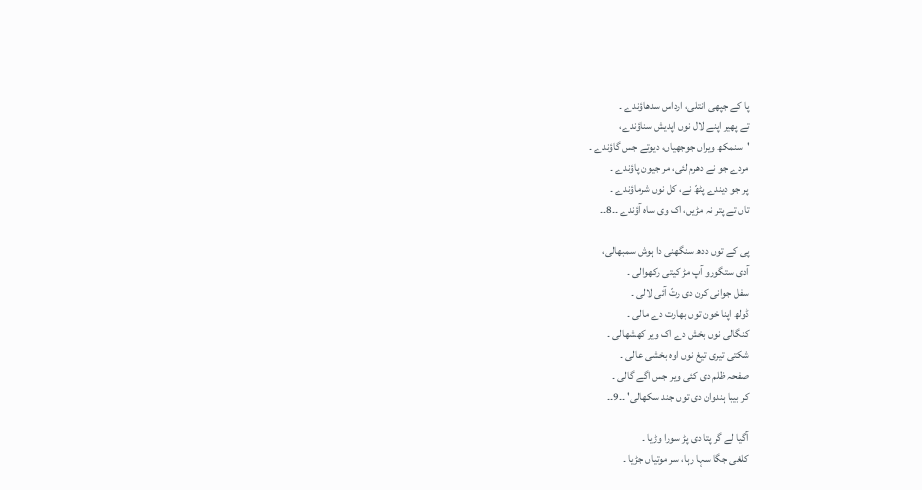پا کے جپھی انتلی، ارداس سدھاؤندے ۔
تے پھیر اپنے لال نوں اپدیش سناؤندے،
'سنمکھ ویراں جوجھیاں، دیوتے جس گاؤندے ۔
مردے جو نے دھرم لئی، مر جیون پاؤندے ۔
پر جو دیندے پٹھّ نے، کل نوں شرماؤندے ۔
تاں تے پتر نہ مڑیں، اک وی ساہ آؤندے ۔۔8۔۔

پی کے توں ددھ سنگھنی دا ہوش سمبھالی،
آدی ستگورو آپ مڑ کیتی رکھوالی ۔
سفل جوانی کرن دی رتّ آئی لالی ۔
ڈولھ اپنا خون توں بھارت دے مالی ۔
کنگالی نوں بخش دے اک ویر کھشھالی ۔
شکتی تیری تیغ نوں اوہ بخشی عالی ۔
صفحہ ظلم دی کئی ویر جس اگے گالی ۔
کر بیبا ہندوان دی توں جند سکھالی' ۔۔9۔۔

آگیا لے گر پتا دی پڑ سورا وڑیا ۔
کلغی جگا سہا رہا، سر موتیاں جڑیا ۔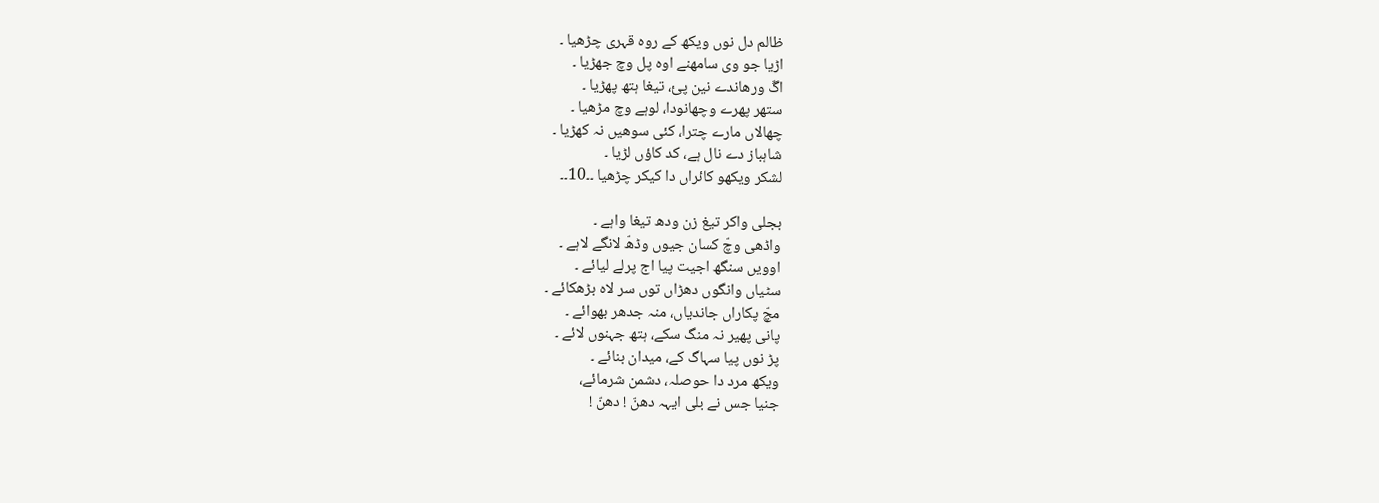ظالم دل نوں ویکھ کے روہ قہری چڑھیا ۔
اڑیا جو وی سامھنے اوہ پل وچ جھڑیا ۔
اگّ ورھاندے نین پئ، تیغا ہتھ پھڑیا ۔
ستھر پھرے وچھانودا، لوہے وچ مڑھیا ۔
چھالاں مارے چترا، کئی سوھیں نہ کھڑیا ۔
شاہباز دے نال ہے، کد کاؤں لڑیا ۔
لشکر ویکھو کائراں دا کیکر چڑھیا ۔۔10۔۔

بجلی واکر تیغ زن ودھ تیغا واہے ۔
واڈھی وچّ کسان جیوں وڈھّ لانگے لاہے ۔
اوویں سنگھ اجیت پیا اج پرلے لیائے ۔
سٹیاں وانگوں دھڑاں توں سر لاہ بڑھکائے ۔
مچّ پکاراں جاندیاں، منہ جدھر بھوائے ۔
پانی پھیر نہ منگ سکے، ہتھ جہنوں لائے ۔
پڑ نوں پیا سہاگ کے، میدان بنائے ۔
ویکھ مرد دا حوصلہ، دشمن شرمائے،
جنیا جس نے بلی ایہہ دھنّ ! دھنّ !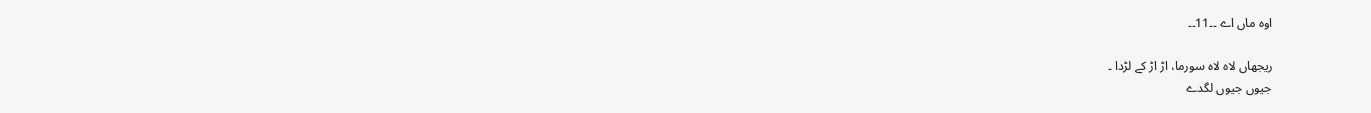اوہ ماں اے ۔۔11۔۔

ریجھاں لاہ لاہ سورما، اڑ اڑ کے لڑدا ۔
جیوں جیوں لگدے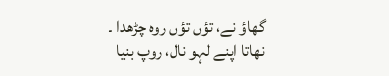گھاؤ نے، تؤں تؤں روہ چڑھدا ۔
نھاتا اپنے لہو نال، روپ بنیا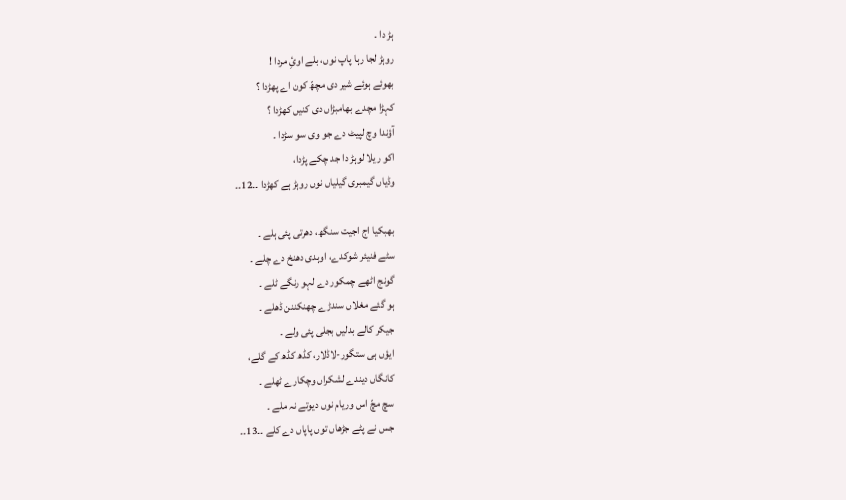ہڑ دا ۔
روہڑ لجا رہا پاپ نوں، بلے اوئِ مردا !
بھوئے ہوئے شیر دی مچھّ کون اے پھڑدا ؟
کہڑا مچدے بھامبڑاں دی کنیں کھڑدا ؟
آؤندا وچ لپیٹ دے جو وی سو سڑدا ۔
اکو ریلا لوہڑ دا جد چکے پڑدا،
وڈیاں گیمبری گیلیاں نوں روہڑ ہے کھڑدا ۔۔12۔۔

بھبکیا اج اجیت سنگھ، دھرتی پئی ہلے ۔
سٹے فنیئر شوکدے، اوہدی دھنخ دے چلے ۔
گونج اٹھے چمکور دے لہو رنگے ٹلے ۔
ہو گئے مغلاں سندڑے چھنکننن ڈھلے ۔
جیکر کالے بدلیں بجلی پئی ولے ۔
ایؤں ہی ستگور-لاڈلار، کڈھ کڈھ کے گلے،
کانگاں دیندے لشکراں وچکارے ٹھلے ۔
سچ مچّ اس وریام نوں دیوتے نہ ملے ۔
جس نے پٹے جڑھاں توں پاپاں دے کلے ۔۔13۔۔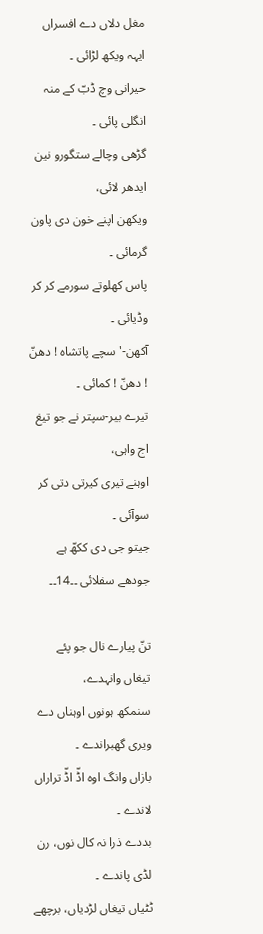مغل دلاں دے افسراں ایہہ ویکھ لڑائی ۔
حیرانی وچ ڈبّ کے منہ انگلی پائی ۔
گڑھی وچالے ستگورو نین ایدھر لائی،
ویکھن اپنے خون دی پاون گرمائی ۔
پاس کھلوتے سورمے کر کر وڈیائی ۔
آکھن-'سچے پاتشاہ ! دھنّ ! دھنّ ! کمائی ۔
تیرے بیر-سپتر نے جو تیغ اج واہی،
اوہنے تیری کیرتی دتی کر سوآئی ۔
جیتو جی دی ککھّ ہے جودھے سفلائی ۔۔14۔۔

تنّ پیارے نال جو پئے تیغاں وانہدے،
سنمکھ ہونوں اوہناں دے ویری گھبراندے ۔
بازاں وانگ اوہ اڈّ اڈّ تراراں لاندے ۔
بددے ذرا نہ کال نوں، رن لڈی پاندے ۔
ٹٹیاں تیغاں لڑدیاں، برچھے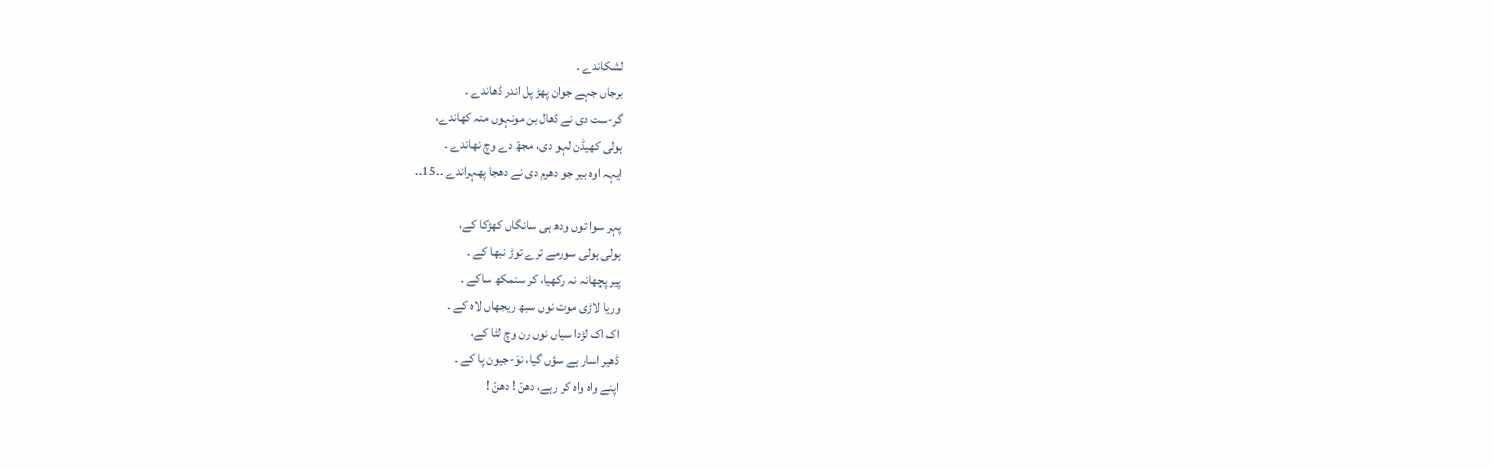لشکاندے ۔
برجاں جہے جوان پھڑ پل اندر ڈھاندے ۔
گر-ست دی نے ڈھال بن مونہوں منہ کھاندے،
ہولی کھیڈن لہو دی، مجھّ دے وچ نھاندے ۔
ایہہ اوہ بیر جو دھرم دی نے دھجا پھہراندے ۔۔15۔۔

پہر سوا توں ودھ ہی سانگاں کھڑکا کے،
ہولی ہولی سورمے ترے توڑ نبھا کے ۔
پیر پچھانہ نہ رکھیا، کر سنمکھ ساکے ۔
وریا لاڑی موت نوں سبھ ریجھاں لاہ کے ۔
اک اک لڑدا سیاں نوں رن وچ لٹا کے،
ڈھیر اسار ہے سؤں گیا، نوَ-جیون پا کے ۔
اپنے واہ واہ کر رہے، دھنّ ! دھنّ !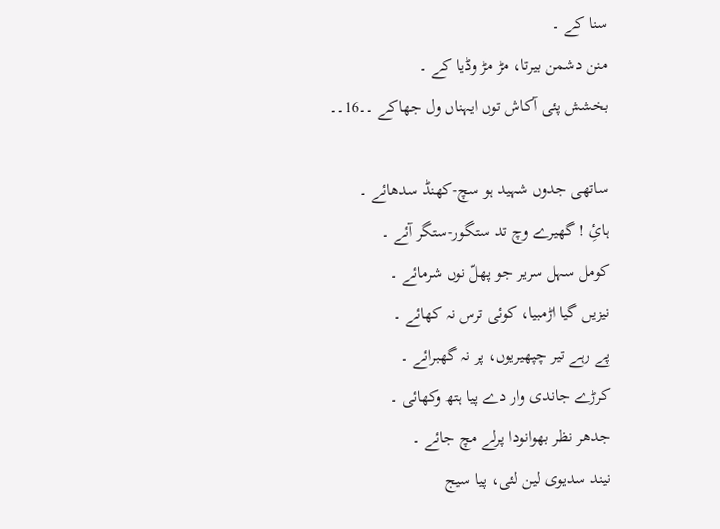سنا کے ۔
منن دشمن بیرتا، مڑ مڑ وڈیا کے ۔
بخشش پئی آکاش توں ایہناں ول جھاکے ۔۔16۔۔

ساتھی جدوں شہید ہو سچ-کھنڈ سدھائے ۔
ہائِ ! گھیرے وچ تد ستگور-ستگر آئے ۔
کومل سہل سریر جو پھلّ نوں شرمائے ۔
نیزیں گیا اڑمبیا، کوئی ترس نہ کھائے ۔
پے رہے تیر چپھیریوں، پر نہ گھبرائے ۔
کرڑے جاندی وار دے پیا ہتھ وکھائی ۔
جدھر نظر بھوانودا پرلے مچ جائے ۔
نیند سدیوی لین لئی، پیا سیج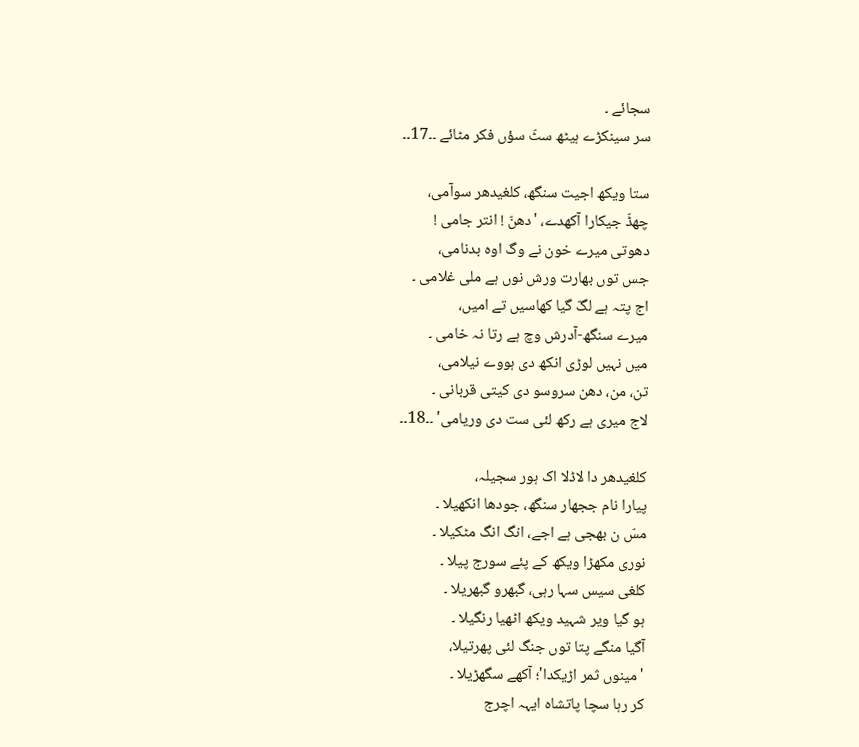سجائے ۔
سر سینکڑے ہیٹھ سٹّ سؤں فکر مٹائے ۔۔17۔۔

ستا ویکھ اجیت سنگھ، کلغیدھر سوآمی،
چھڈّ جیکارا آکھدے، 'دھنّ ! انتر جامی !
دھوتی میرے خون نے وگ اوہ بدنامی،
جس توں بھارت ورش نوں ہے ملی غلامی ۔
اج پتہ ہے لگّ گیا کھاسیں تے امیں،
میرے سنگھ-آدرش وچ ہے رتا نہ خامی ۔
میں نہیں لوڑی انکھ دی ہووے نیلامی،
تن، من، دھن سروسو دی کیتی قربانی ۔
لاج میری ہے رکھ لئی ست دی وریامی' ۔۔18۔۔

کلغیدھر دا لاڈلا اک ہور سجیلہ،
پیارا نام ججھار سنگھ، جودھا انکھیلا ۔
مسّ ن بھجی ہے اجے، انگ انگ مٹکیلا ۔
نوری مکھڑا ویکھ کے پئے سورج پیلا ۔
کلغی سیس سہا رہی، گبھرو گبھریلا ۔
ہو گیا ویر شہید ویکھ اٹھیا رنگیلا ۔
آگیا منگے پتا توں جنگ لئی پھرتیلا،
'مینوں ثمر اڑیکدا'؛ آکھے سگھڑیلا ۔
کر رہا سچا پاتشاہ ایہہ اچرج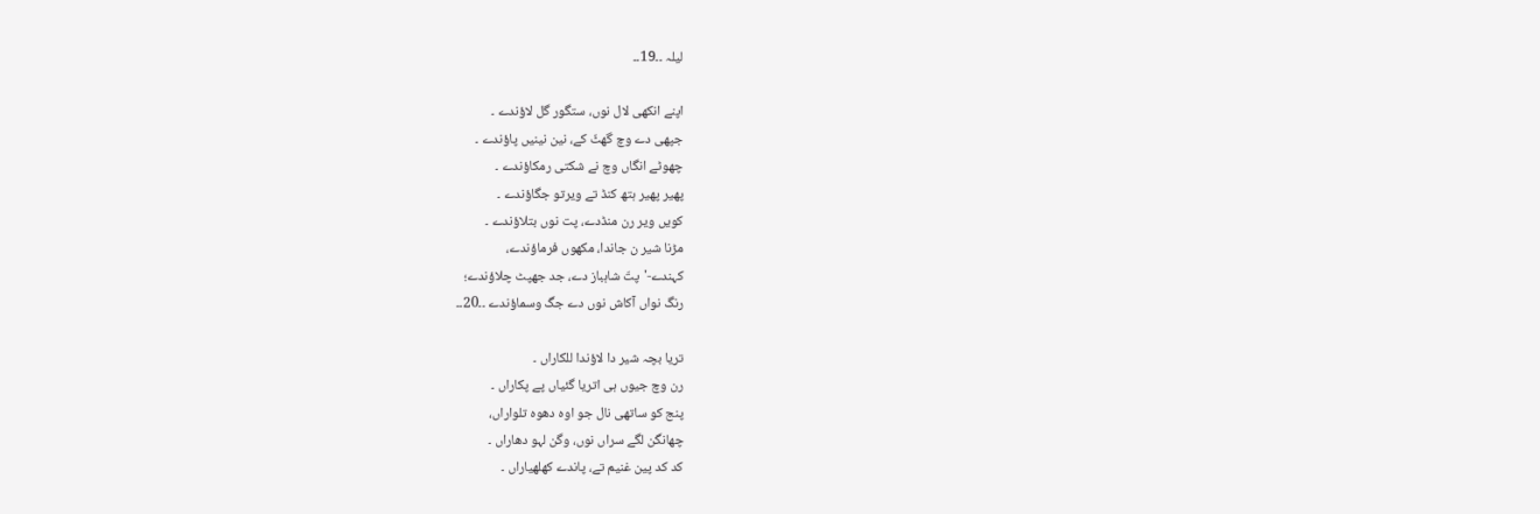لیلہ ۔۔19۔۔

اپنے انکھی لال نوں، ستگور گل لاؤندے ۔
جپھی دے وچ گھٹّ کے، نین نینیں پاؤندے ۔
چھوٹے انگاں وچ نے شکتی رمکاؤندے ۔
پھیر پھیر ہتھ کنڈ تے ویرتو جگاؤندے ۔
کویں ویر رن منڈدے، پت نوں بتلاؤندے ۔
مڑنا شیر ن جاندا، مکھوں فرماؤندے،
کہندے-'پتّ شاہباز دے، جد جھپٹ چلاؤندے؛
رنگ نواں آکاش نوں دے جگ وسماؤندے ۔۔20۔۔

تریا بچہ شیر دا لاؤندا للکاراں ۔
رن وچ جیوں ہی اتریا گئیاں پے پکاراں ۔
پنج کو ساتھی نال جو اوہ دھوہ تلواراں،
چھانگن لگے سراں نوں، وگن لہو دھاراں ۔
کد کد پین غنیم تے، پاندے کھلھیاراں ۔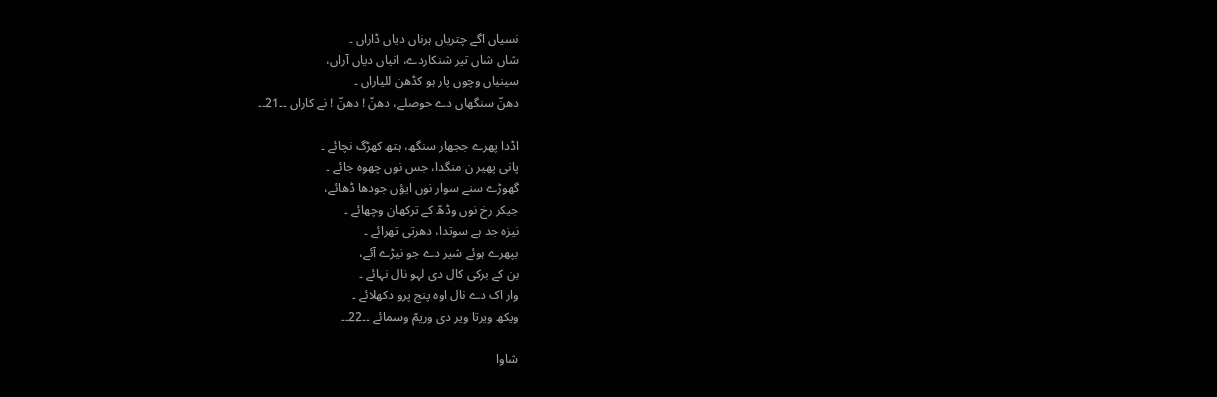نسیاں اگے چتریاں ہرناں دیاں ڈاراں ۔
شاں شاں تیر شنکاردے، انیاں دیاں آراں،
سینیاں وچوں پار ہو کڈھن للیاراں ۔
دھنّ سنگھاں دے حوصلے، دھنّ ! دھنّ ! نے کاراں ۔۔21۔۔

اڈدا پھرے ججھار سنگھ، ہتھ کھڑگ نچائے ۔
پانی پھیر ن منگدا، جس نوں چھوہ جائے ۔
گھوڑے سنے سوار نوں ایؤں جودھا ڈھائے،
جیکر رخ نوں وڈھّ کے ترکھان وچھائے ۔
نیزہ جد ہے سوتدا، دھرتی تھرائے ۔
بپھرے ہوئے شیر دے جو نیڑے آئے،
بن کے برکی کال دی لہو نال نہائے ۔
وار اک دے نال اوہ پنج پرو دکھلائے ۔
ویکھ ویرتا ویر دی وریمّ وسمائے ۔۔22۔۔

شاوا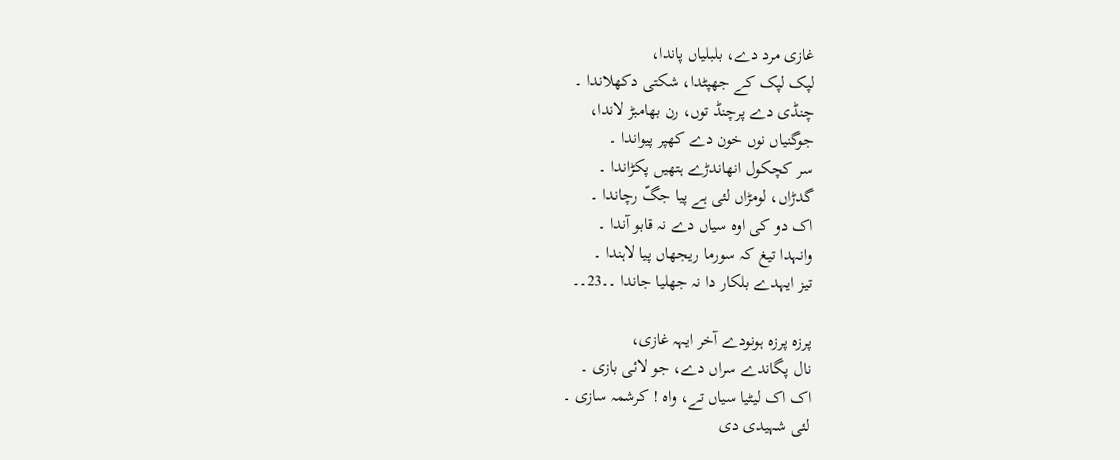غازی مرد دے، بلبلیاں پاندا،
لپک لپک کے جھپٹدا، شکتی دکھلاندا ۔
چنڈی دے پرچنڈ توں، رن بھامبڑ لاندا،
جوگنیاں نوں خون دے کھپر پیواندا ۔
سر کچکول انھاندڑے ہتھیں پکڑاندا ۔
گدڑاں، لومڑاں لئی ہے پیا جگّ رچاندا ۔
اک دو کی اوہ سیاں دے نہ قابو آندا ۔
وانہدا تیغ کہ سورما ریجھاں پیا لاہندا ۔
تیز ایہدے بلکار دا نہ جھلیا جاندا ۔۔23۔۔

پرزہ پرزہ ہونودے آخر ایہہ غازی،
نال پگاندے سراں دے، جو لائی بازی ۔
اک اک لیٹیا سیاں تے، واہ ! کرشمہ سازی ۔
لئی شہیدی دی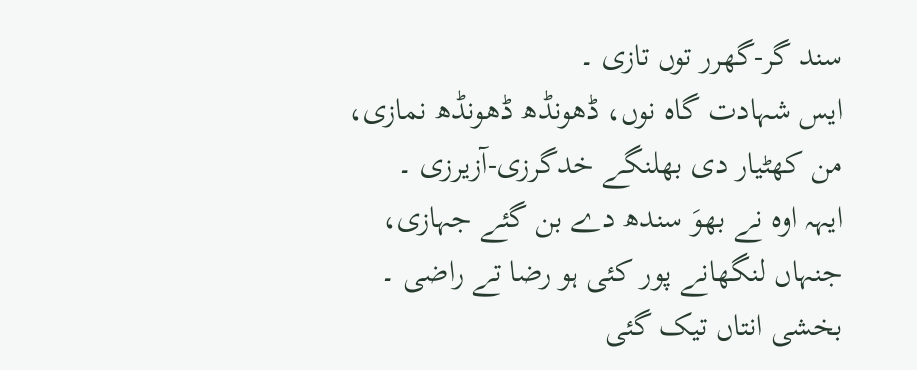سند گر-گھرر توں تازی ۔
ایس شہادت گاہ نوں، ڈھونڈھ ڈھونڈھ نمازی،
من کھٹیار دی بھلنگے خدگرزی-آزیرزی ۔
ایہہ اوہ نے بھوَ سندھ دے بن گئے جہازی،
جنہاں لنگھانے پور کئی ہو رضا تے راضی ۔
بخشی انتاں تیک گئی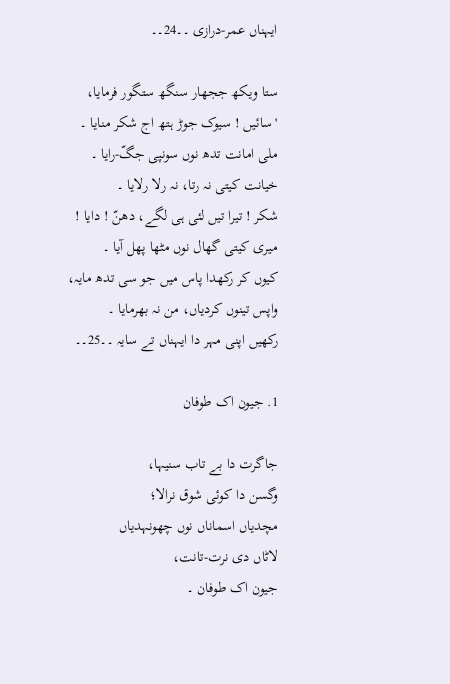ایہناں عمر-درازی ۔۔24۔۔

ستا ویکھ ججھار سنگھ ستگور فرمایا،
'سائیں ! سیوک جوڑ ہتھ اج شکر منایا ۔
ملی امانت تدھ نوں سونپی جگّ-رایا ۔
خیانت کیتی نہ رتا، نہ رلا رلایا ۔
شکر ! تیرا تیں لئی ہی لگے، دھنّ ! دایا !
میری کیتی گھال نوں مٹھا پھل آیا ۔
کیوں کر رکھدا پاس میں جو سی تدھ مایہ،
واپس تینوں کردیاں، من نہ بھرمایا ۔
رکھیں اپنی مہر دا ایہناں تے سایہ ۔۔25۔۔

1. جیون اک طوفان

جاگرت دا بے تاب سنیہا،
وگسن دا کوئی شوق نرالا؛
مچدیاں اسماناں نوں چھونہدیاں
لاٹاں دی نرت-تانت،
جیون اک طوفان ۔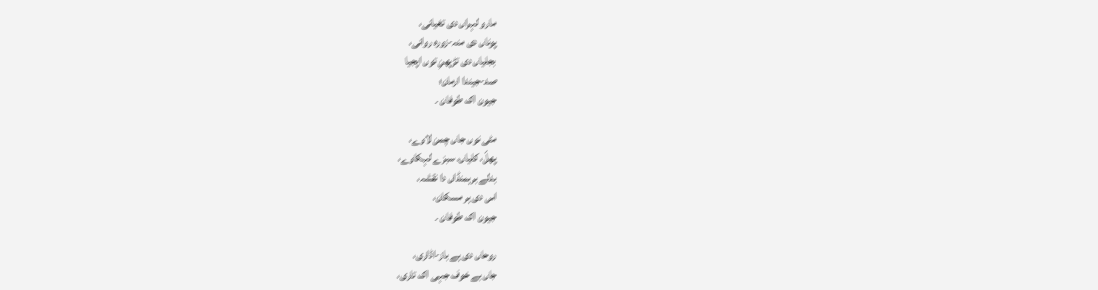مارو لہراں دی تغیانی،
پوناں دی منہ-زورہ روانی،
بجلیاں دی تڑپھنِ توں اپجیا
صد-جیندا ارمان؛
جیون اک طوفان ۔

مٹی نوں جاں چمن لاوے،
پھلّ، کلیاں، سبزے لہکاوے،
بدلے برہمنڈاں دا نقشہ،
اس دی ہر مسکان،
جیون اک طوفان ۔

روحاں دی ہے باز-اڈاری،
جاں بے خوف جہی اک تاری،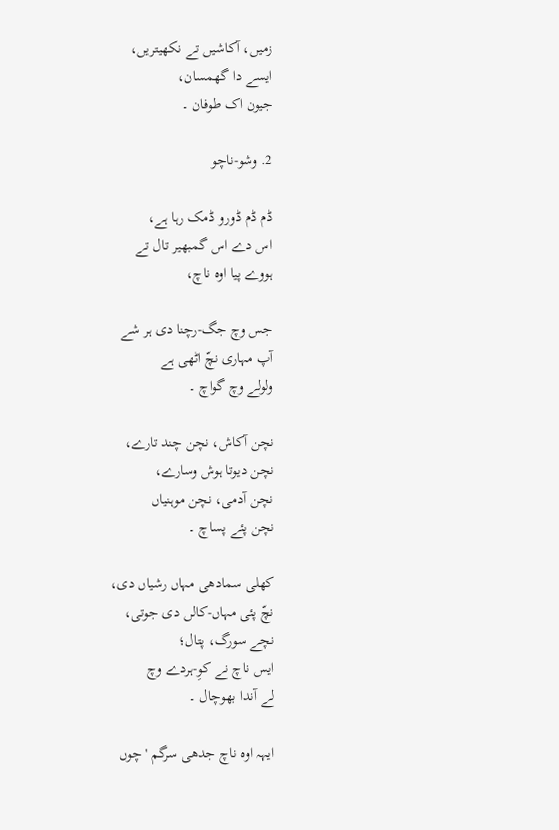زمیں، آکاشیں تے نکھیتریں،
ایسے دا گھمسان،
جیون اک طوفان ۔

2. وشو-ناچو

ڈم ڈم ڈورو ڈمک رہا ہے،
اس دے اس گمبھیر تال تے
ہووے پیا اوہ ناچ،

جس وچ جگ-رچنا دی ہر شے
آپ مہاری نچّ اٹھی ہے
ولولے وچ گواچ ۔

نچن آکاش، نچن چند تارے،
نچن دیوتا ہوش وسارے،
نچن آدمی، نچن موہنیاں
نچن پئے پساچ ۔

کھلی سمادھی مہاں رشیاں دی،
نچّ پئی مہاں-کالں دی جوتی،
نچے سورگ، پتال؛
ایس ناچ نے کوِ-ہردے وچ
لے آندا بھوچال ۔

ایہہ اوہ ناچ جدھی سرگم 'چوں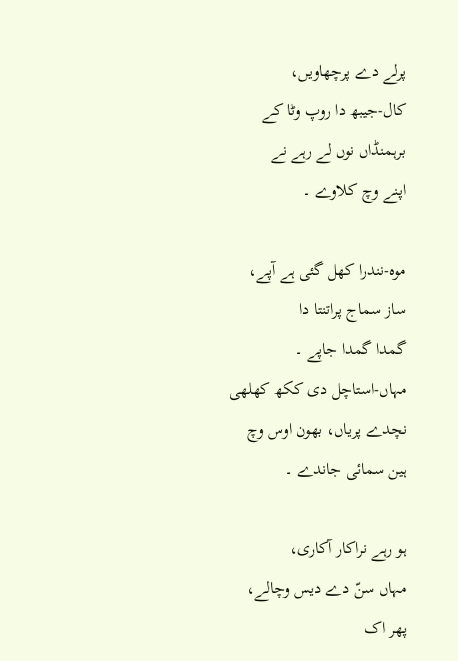پرلے دے پرچھاویں،
کال-جیبھ دا روپ وٹا کے
برہمنڈاں نوں لے رہے نے
اپنے وچ کلاوے ۔

موہ-نندرا کھل گئی ہے آپے،
ساز سماج پراتنتا دا
گمدا گمدا جاپے ۔
مہاں-استاچل دی ککھ کھلھی
نچدے پریاں، بھون اوس وچ
ہین سمائی جاندے ۔

ہو رہے نراکار آکاری،
مہاں سنّ دے دیس وچالے،
پھر اک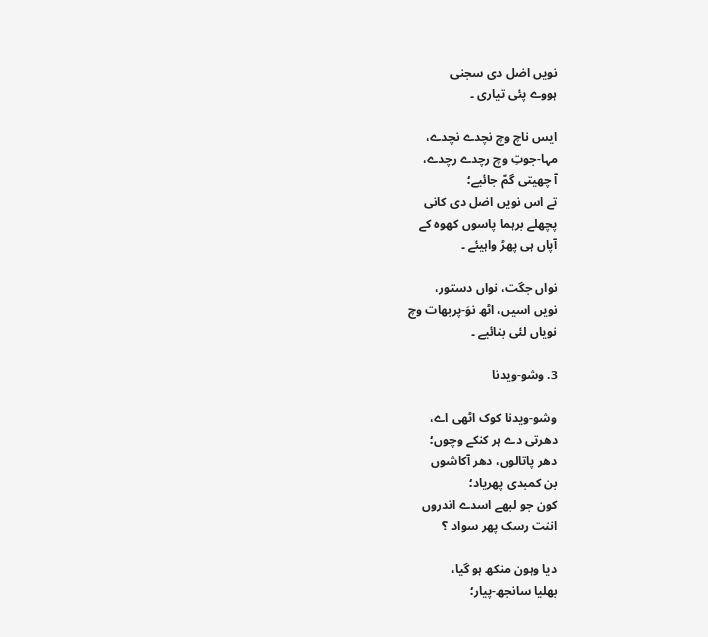نویں اضل دی سجنی
ہووے پئی تیاری ۔

ایس ناچ وچ نچدے نچدے،
مہا-جوتِ وچ رچدے رچدے،
آ چھیتی گمّ جائیے؛
تے اس نویں اضل دی کانی
پچھلے برہما پاسوں کھوہ کے
آپاں ہی پھڑ واہیئے ۔

نواں جگت، نواں دستور،
نویں اسیں، اٹھ نوَ-پربھات وچ
نویاں لئی بنائیے ۔

3. وشو-ویدنا

وشو-ویدنا کوک اٹھی اے،
دھرتی دے ہر کنکے وچوں؛
دھر پاتالوں، دھر آکاشوں
بن کمبدی پھریاد؛
کون جو لبھے اسدے اندروں
اننت رسک پھر سواد ؟

دیا وہون منکھ ہو گیا،
بھلیا سانجھ-پیار؛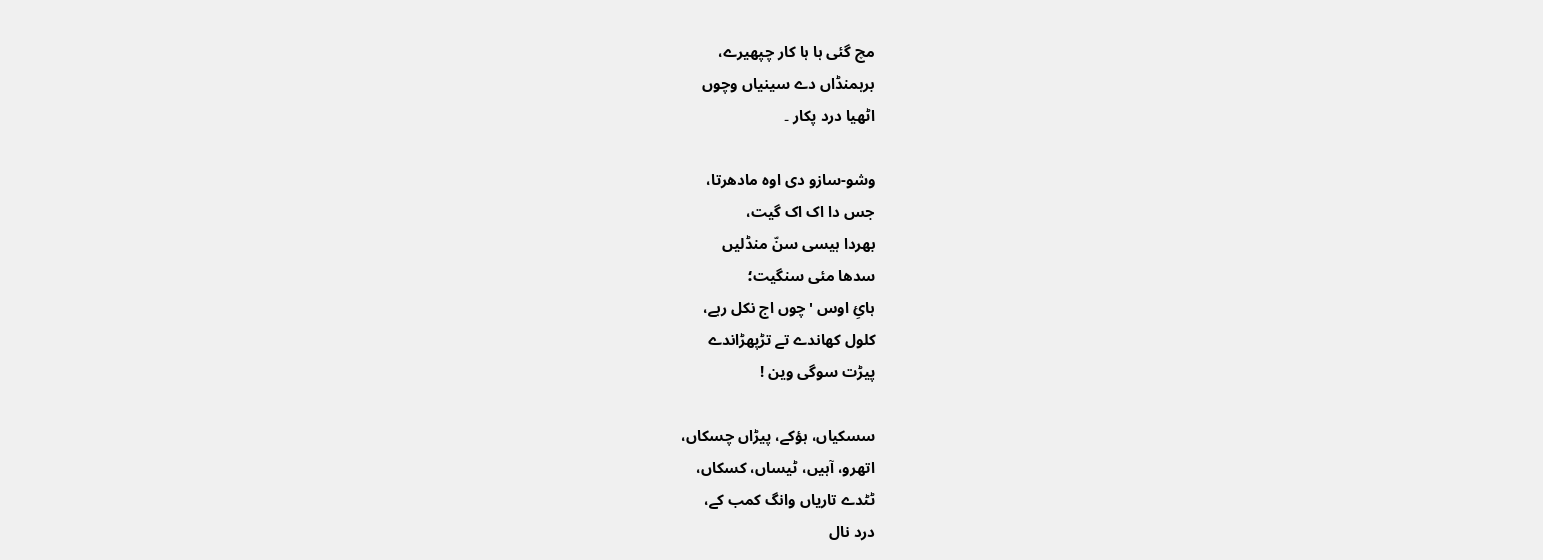مچ گئی ہا ہا کار چپھیرے،
برہمنڈاں دے سینیاں وچوں
اٹھیا درد پکار ۔

وشو-سازو دی اوہ مادھرتا،
جس دا اک اک گیت،
بھردا ہیسی سنّ منڈلیں
سدھا مئی سنگیت؛
ہائِ اوس 'چوں اج نکل رہے،
کلول کھاندے تے تڑپھڑاندے
پیڑت سوگی وین !

سسکیاں، ہؤکے، پیڑاں چسکاں،
اتھرو، آہیں، ٹیساں، کسکاں،
ٹٹدے تاریاں وانگ کمب کے،
درد نال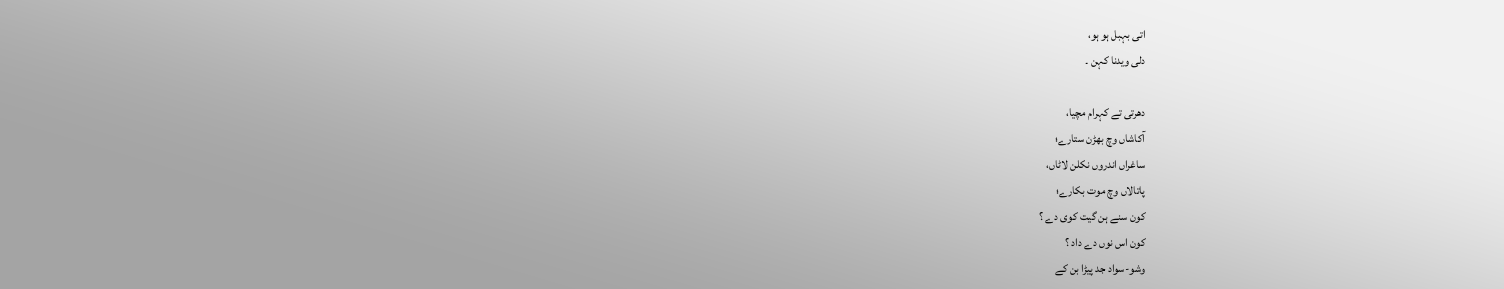اتی بہبل ہو ہو،
دلی ویدنا کہن ۔

دھرتی تے کہرام مچیا،
آکاشاں وچ بھڑن ستارے؛
ساغراں اندروں نکلن لاٹاں،
پاتالاں وچ موت بکارے؛
کون سنے ہن گیت کوی دے ؟
کون اس نوں دے داد ؟
وشو-سواد جد پیڑا بن کے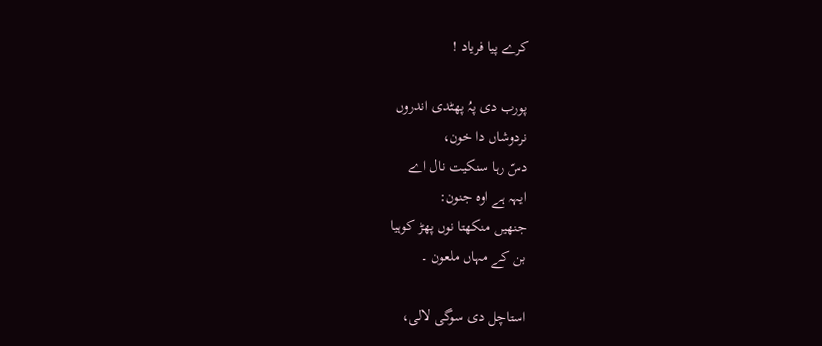کرے پیا فریاد !

پورب دی پہُ پھٹدی اندروں
نردوشاں دا خون،
دسّ رہا سنکیت نال اے
ایہہ ہے اوہ جنون:
جنھیں منکھتا نوں پھڑ کوہیا
بن کے مہاں ملعون ۔

استاچل دی سوگی لالی،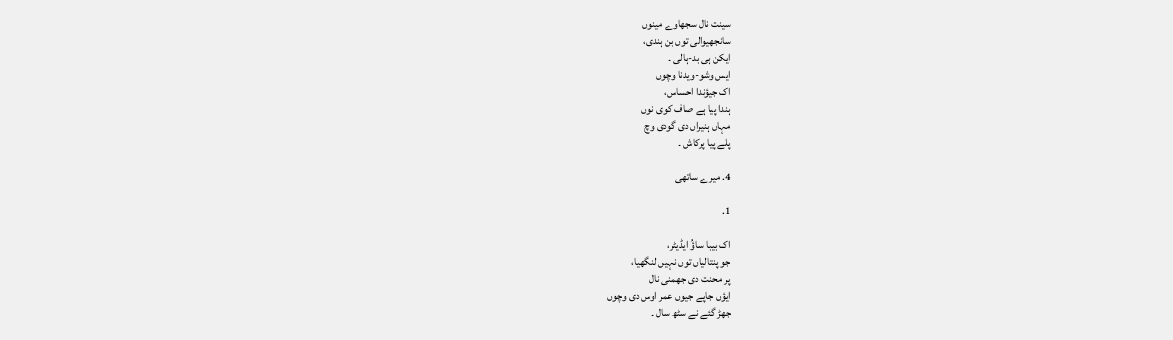سینت نال سجھاوے مینوں
سانجھیوالی توں بن ہندی،
ایکن ہی بد-ہالی ۔
ایس وشو-ویدنا وچوں
اک جیؤندا احساس،
ہندا پیا ہے صاف کوی نوں
مہاں ہنیراں دی گودی وچ
پلے پیا پرکاش ۔

4. میرے ساتھی

1.

اک بیبا ساؤُ ایڈیٹر،
جو پنتالیاں توں نہیں لنگھیا،
پر محنت دی جھمنی نال
ایؤں جاپے جیوں عمر اوس دی وچوں
جھڑ گئے نے سٹھ سال ۔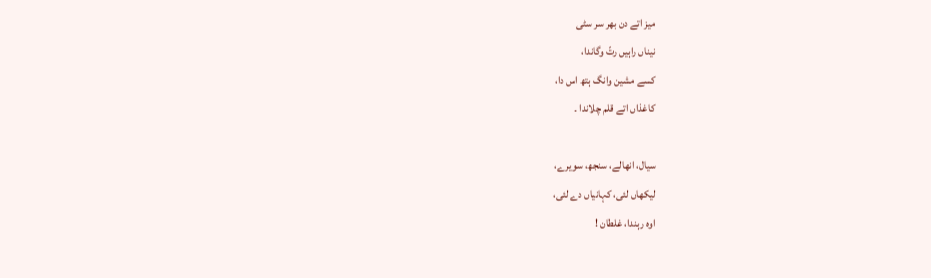میز اتے دن بھر سر سٹی
نیناں راہیں رتّ وگاندا،
کسے مشین وانگ ہتھ اس دا،
کاغذاں اتے قلم چلاندا ۔

سیال، انھالے، سنجھ، سویرے،
لیکھاں لئی، کہانیاں دے لئی،
اوہ رہندا، غلطان !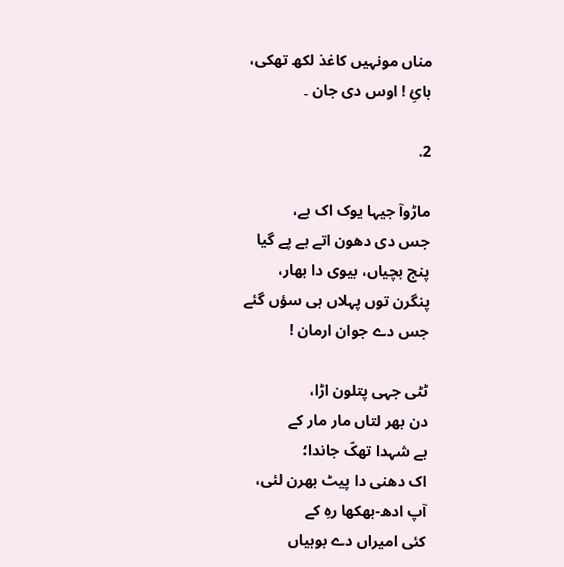مناں مونہیں کاغذ لکھ تھکی،
ہائِ ! اوس دی جان ۔

2.

ماڑوآ جیہا یوک اک ہے،
جس دی دھون اتے ہے پے گیا
پنج بچیاں، بیوی دا بھار،
پنگرن توں پہلاں ہی سؤں گئے
جس دے جوان ارمان !

ٹٹی جہی پتلون اڑا،
دن بھر لتاں مار مار کے
ہے شہدا تھکّ جاندا؛
اک دھنی دا پیٹ بھرن لئی،
آپ ادھ-بھکھا رہِ کے
کئی امیراں دے بوہیاں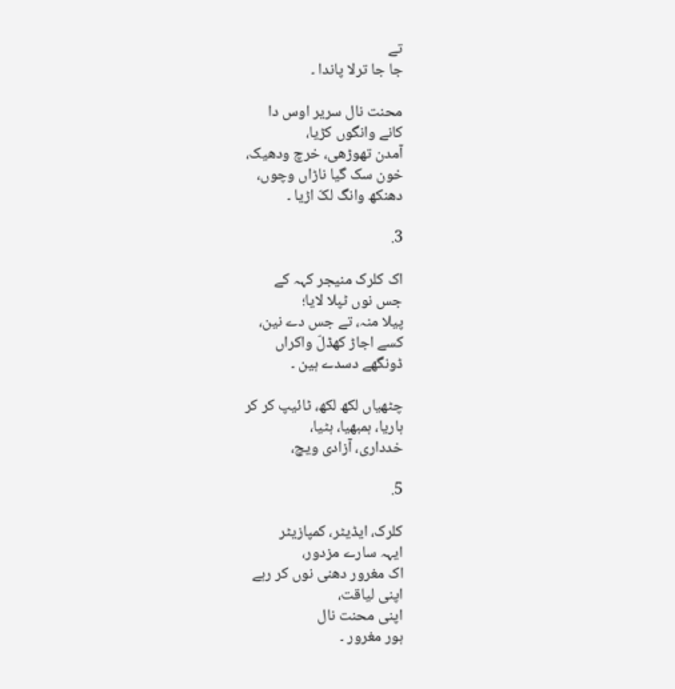تے
جا جا ترلا پاندا ۔

محنت نال سریر اوس دا
کانے وانگوں کڑیا،
آمدن تھوڑھی، خرچ ودھیک،
خون سک گیا ناڑاں وچوں،
دھنکھ وانگ لکّ اڑیا ۔

3.

اک کلرک منیجر کہہ کے
جس نوں ٹپلا لایا؛
پیلا منہ، تے جس دے نین،
کسے اجاڑ کھڈلّ واکراں
ڈونگھے دسدے ہین ۔

چٹھیاں لکھ لکھ، ٹائیپ کر کر
ہاریا، ہمبھیا، ہٹیا،
خدداری، آزادی ویچ،

5.

کلرک، ایڈیٹر، کمپازیٹر
ایہہ سارے مزدور،
اک مغرور دھنی نوں کر رہے
اپنی لیاقت،
اپنی محنت نال
ہور مغرور ۔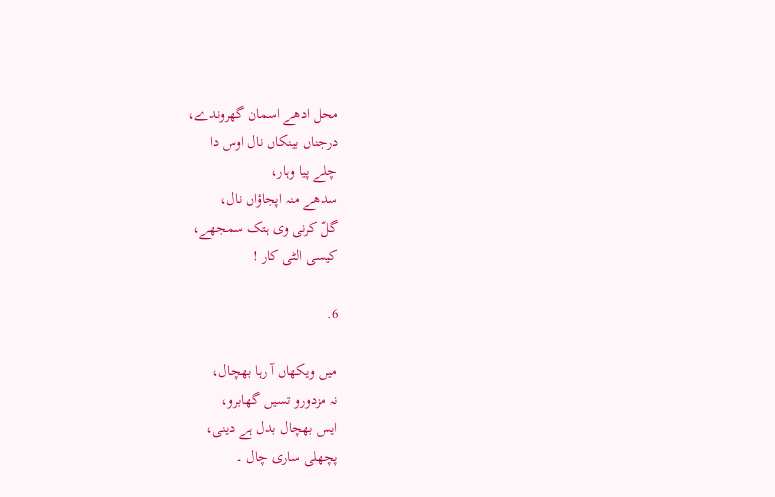محل ادھے اسمان گھروندے،
درجناں بینکاں نال اوس دا
چلے پیا وہار،
سدھے منہ اپجاؤاں نال،
گلّ کرنی وی ہتک سمجھے،
کیسی الٹی کار !

6.

میں ویکھاں آ رہا بھچال،
نہ مزدورو تسیں گھابرو،
ایس بھچال بدل ہے دینی،
پچھلی ساری چال ۔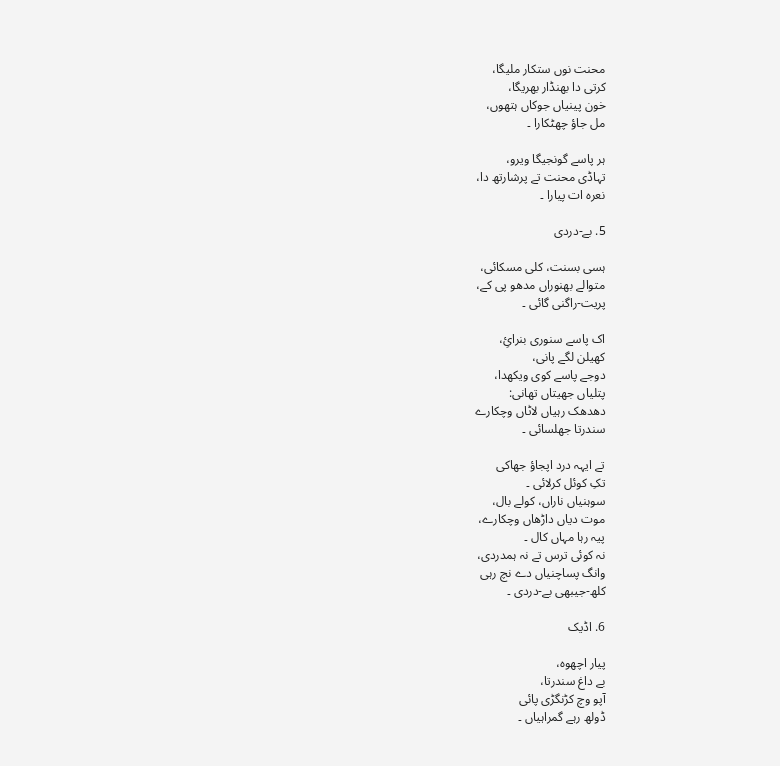محنت نوں ستکار ملیگا،
کرتی دا بھنڈار بھریگا،
خون پینیاں جوکاں ہتھوں،
مل جاؤ چھٹکارا ۔

ہر پاسے گونجیگا ویرو،
تہاڈی محنت تے پرشارتھ دا،
نعرہ ات پیارا ۔

5. بے-دردی

ہسی بسنت، کلی مسکائی،
متوالے بھنوراں مدھو پی کے،
پریت-راگنی گائی ۔

اک پاسے سنوری بنرائِ،
کھیلن لگے پانی،
دوجے پاسے کوی ویکھدا،
پتلیاں جھیتاں تھانی:
دھدھک رہیاں لاٹاں وچکارے
سندرتا جھلسائی ۔

تے ایہہ درد اپجاؤ جھاکی
تکِ کوئل کرلائی ۔
سوہنیاں ناراں، کولے بال،
موت دیاں داڑھاں وچکارے،
پیہ رہا مہاں کال ۔
نہ کوئی ترس تے نہ ہمدردی،
وانگ پساچنیاں دے نچ رہی
کلھ-جیبھی بے-دردی ۔

6. اڈیک

پیار اچھوہ،
بے داغ سندرتا،
آپو وچ کڑنگڑی پائی
ڈولھ رہے گمراہیاں ۔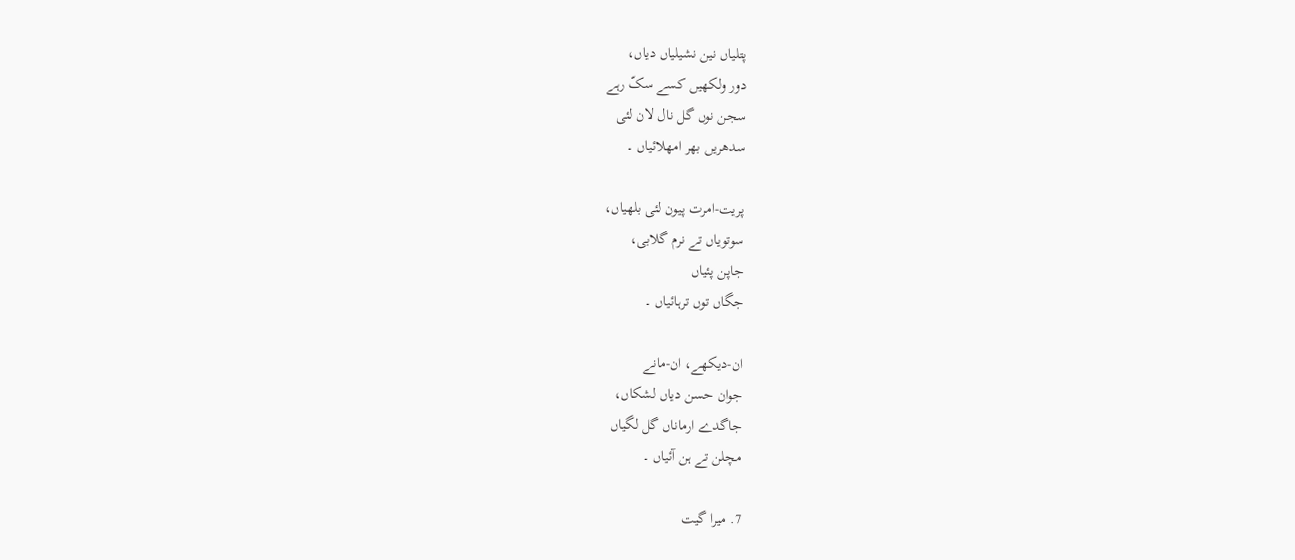پتلیاں نین نشیلیاں دیاں،
دور ولکھیں کسے سکّ رہے
سجن نوں گل نال لان لئی
سدھریں بھر امھلائیاں ۔

پریت-امرت پیون لئی بلھیاں،
سوتویاں تے نرم گلابی،
جاپن پئیاں
جگاں توں ترہائیاں ۔

ان-دیکھے، ان-مانے
جوان حسن دیاں لشکاں،
جاگدے ارماناں گل لگیاں
مچلن تے ہن آئیاں ۔

7. میرا گیت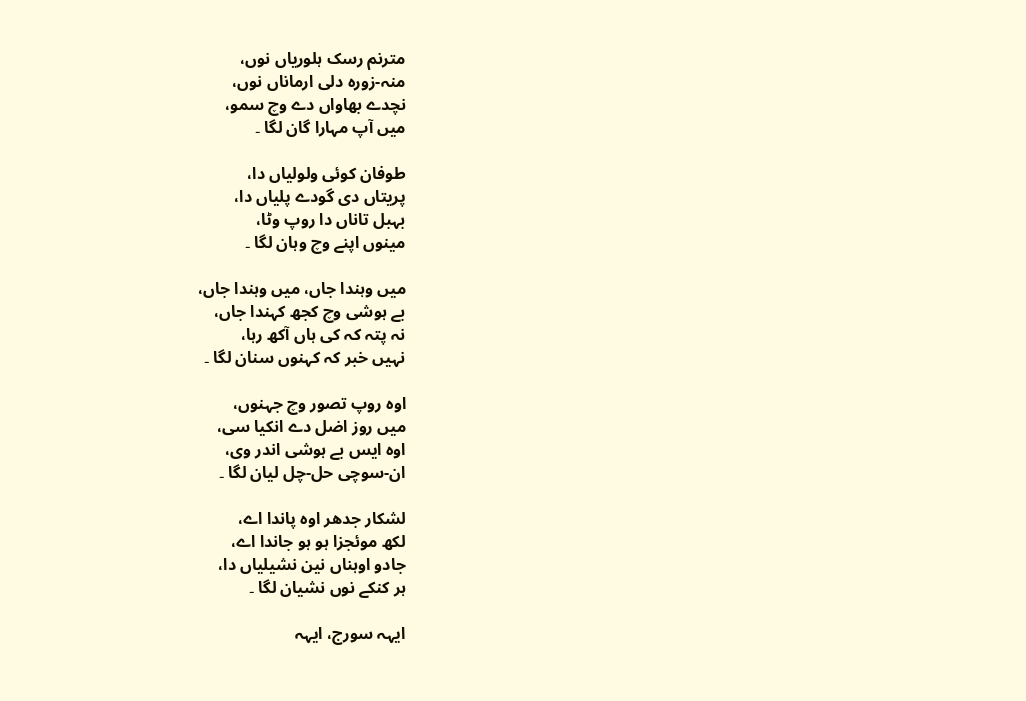مترنم رسک ہلوریاں نوں،
منہ-زورہ دلی ارماناں نوں،
نچدے بھاواں دے وچ سمو،
میں آپ مہارا گان لگا ۔

طوفان کوئی ولولیاں دا،
پریتاں دی گودے پلیاں دا،
بہبل تاناں دا روپ وٹا،
مینوں اپنے وچ وہان لگا ۔

میں وہندا جاں، میں وہندا جاں،
بے ہوشی وچ کجھ کہندا جاں،
نہ پتہ کہ کی ہاں آکھ رہا،
نہیں خبر کہ کہنوں سنان لگا ۔

اوہ روپ تصور وچ جہنوں،
میں روز اضل دے انکیا سی،
اوہ ایس بے ہوشی اندر وی،
ان-سوچی حل-چل لیان لگا ۔

لشکار جدھر اوہ پاندا اے،
لکھ موئجزا ہو ہو جاندا اے،
جادو اوہناں نین نشیلیاں دا،
ہر کنکے نوں نشیان لگا ۔

ایہہ سورج، ایہہ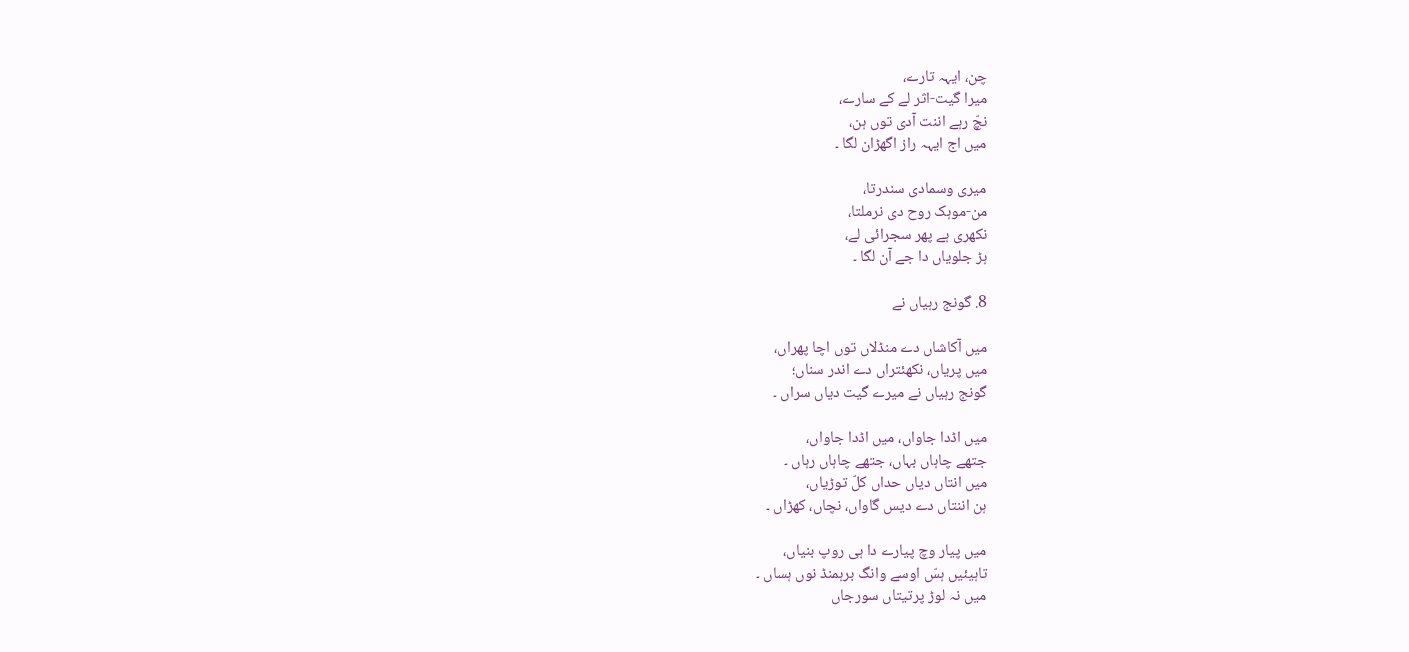چن، ایہہ تارے،
میرا گیت-اثر لے کے سارے،
نچّ رہے اننت آدی توں ہن،
میں اج ایہہ راز اگھڑان لگا ۔

میری وسمادی سندرتا،
من-موہک روح دی نرملتا،
نکھری ہے پھر سجرائی لے،
ہڑ جلویاں دا جے آن لگا ۔

8. گونج رہیاں نے

میں آکاشاں دے منڈلاں توں اچا پھراں،
میں پریاں، نکھئتراں دے اندر سناں؛
گونج رہیاں نے میرے گیت دیاں سراں ۔

میں اڈدا جاواں، میں اڈدا جاواں،
جتھے چاہاں بہاں، جتھے چاہاں رہاں ۔
میں انتاں دیاں حداں کلّ توڑیاں،
ہن اننتاں دے دیس گاواں، نچاں، کھڑاں ۔

میں پیار وچ پیارے دا ہی روپ بنیاں،
تاہیئیں ہسّ اوسے وانگ برہمنڈ نوں ہساں ۔
میں نہ لوڑ پرتیتاں سورجاں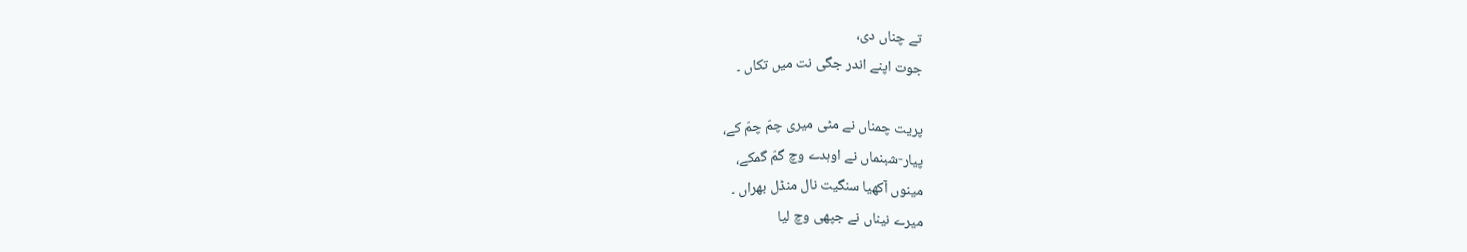تے چناں دی،
جوت اپنے اندر جگی نت میں تکاں ۔

پریت چمناں نے مٹی میری چمّ چمّ کے،
پیار-شبنماں نے اوہدے وچ گمّ گمکے،
مینوں آکھیا سنگیت نال منڈل بھراں ۔
میرے نیناں نے جپھی وچ لیا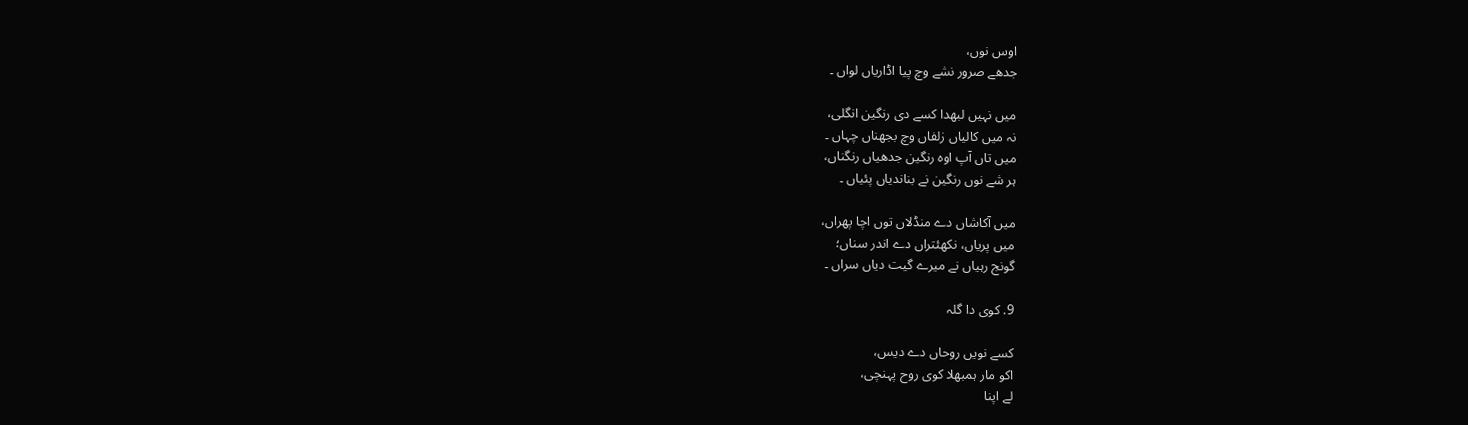اوس نوں،
جدھے صرور نشے وچ پیا اڈاریاں لواں ۔

میں نہیں لبھدا کسے دی رنگین انگلی،
نہ میں کالیاں زلفاں وچ بجھناں چہاں ۔
میں تاں آپ اوہ رنگین جدھیاں رنگناں،
ہر شے نوں رنگین نے بناندیاں پئیاں ۔

میں آکاشاں دے منڈلاں توں اچا پھراں،
میں پریاں، نکھئتراں دے اندر سناں؛
گونج رہیاں نے میرے گیت دیاں سراں ۔

9. کوی دا گلہ

کسے نویں روحاں دے دیس،
اکو مار ہمبھلا کوی روح پہنچی،
لے اپنا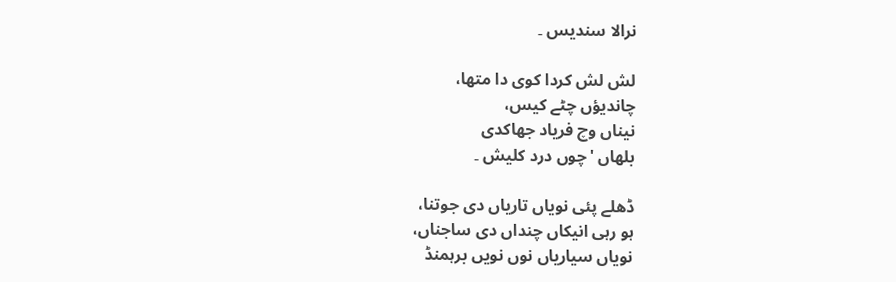نرالا سندیس ۔

لش لش کردا کوی دا متھا،
چاندیؤں چٹے کیس،
نیناں وچ فریاد جھاکدی
بلھاں 'چوں درد کلیش ۔

ڈھلے پئی نویاں تاریاں دی جوتنا،
ہو رہی انیکاں چنداں دی ساجناں،
نویاں سیاریاں نوں نویں برہمنڈ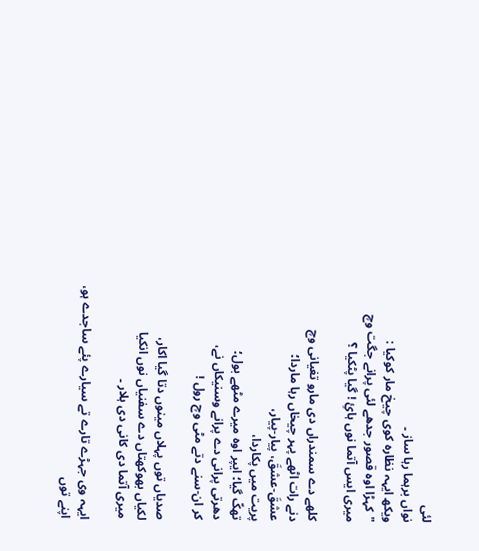لئی
نواں برہما رہا ساز ۔
ویکھ ایہہ نظارہ کوی چیخ مار کوکیا :
"کہڑا اوہ قصور جدھے لئی پرانے جگت وچ
میری ایس آتما نوں ہائِ ! گیا پٹکیا ؟

کلھے دے سمندراں دی مارو تغیانی وچ
دنے رات اٹھے پہر چیخاں رہا ماردا؛
عشقَ-عشقَ، پیار-پیار،
پریت میں پکاردا،
تھکّ گیا؛ ایپر اوہ میرے مٹھے بول؛
دھرتی پرانی دے پرانے وسنیکاں نے،
کر ان-سنے دتے مٹی وچ رول !

صدیاں توں پہلاں مینوں دتا گیا اکار،
لکیاں بھوکھتاں دے سفنیاں نوں انکیا
میری آتما دی کانی دی ہلار ۔

ایہہ وی جہڑے تارے تے سیارے پئے ساجدے ہو،
اپنے توں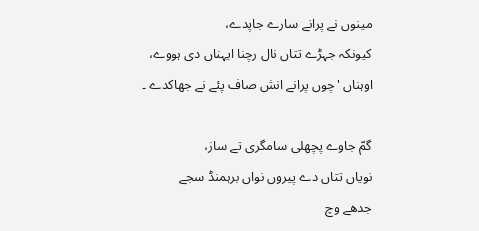مینوں نے پرانے سارے جاپدے،
کیونکہ جہڑے تتاں نال رچنا ایہناں دی ہووے،
اوہناں 'چوں پرانے انش صاف پئے نے جھاکدے ۔

گمّ جاوے پچھلی سامگری تے ساز،
نویاں تتاں دے پیروں نواں برہمنڈ سجے
جدھے وچ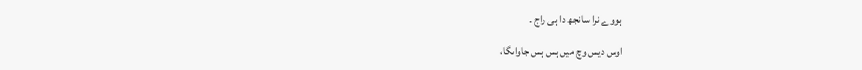ہووے نرا سانجھ دا ہی راج ۔

اوس دیس وچ میں ہس ہس جاواںگا،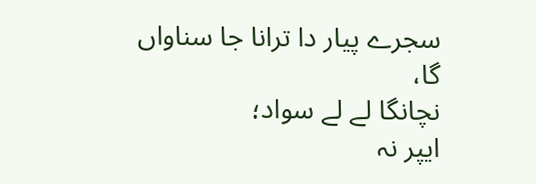سجرے پیار دا ترانا جا سناواں گا،
نچانگا لے لے سواد؛
ایپر نہ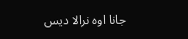جانا اوہ نرالا دیس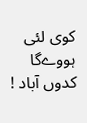کوی لئی
ہووےگا کدوں آباد !